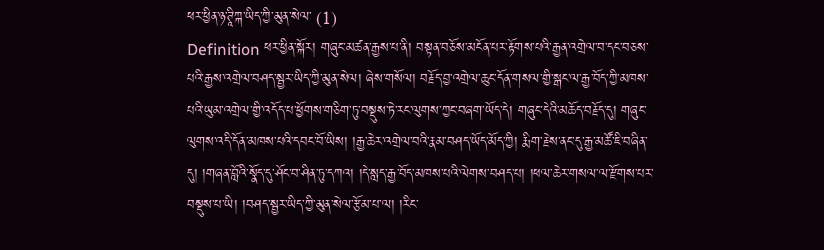ཕར་ཕྱིན་ཉ་ཊཱིཀྐ་ཡིད་ཀྱི་མུན་སེལ་ (1)
Definition ཕར་ཕྱིན་སྐོར། གཞུང་མཚན་རྒྱས་པ་ནི། བསྟན་བཅོས་མངོན་པར་རྟོགས་པའི་རྒྱན་འགྲེལ་བ་དང་བཅས་པའི་རྒྱས་འགྲེལ་བཤད་སྦྱར་ཡིད་ཀྱི་མུན་སེལ། ཞེས་གསོལ། བརྗོད་བྱ་འགྲེལ་ཆུང་དོན་གསལ་གྱི་སྒང་ལ་རྒྱ་བོད་ཀྱི་མཁས་པའི་ཡུམ་འགྲེལ་གྱི་འདོད་པ་ཕྱོགས་གཅིག་ཏུ་བསྡུས་ཏེ་རང་ལུགས་ཀྱང་བཞག་ཡོད་དེ། གཞུང་དེའི་མཆོད་བརྗོད་དུ། གཞུང་ལུགས་འདི་དོན་མཁས་པའི་དབང་བོ་ཡིས། །རྒྱ་ཆེར་འགྲེལ་བའི་རྣམ་བཤད་ཡོད་མོད་ཀྱི། རྨིག་རྗེས་ནང་དུ་རྒྱ་མཚོ་ཇི་བཞིན་དུ། །གཞན་བློའི་སྣོད་དུ་ཤོང་བ་ཤིན་ཏུ་དཀའ། །དེ་སླད་རྒྱ་བོད་མཁས་པའི་ལེགས་བཤད་པ། །ཕལ་ཆེར་གསལ་ལ་རྫོགས་པར་བསྡུས་པ་ཡི། །བཤད་སྦྱར་ཡིད་ཀྱི་མུན་སེལ་རྩོམ་པ་ལ། །རིང་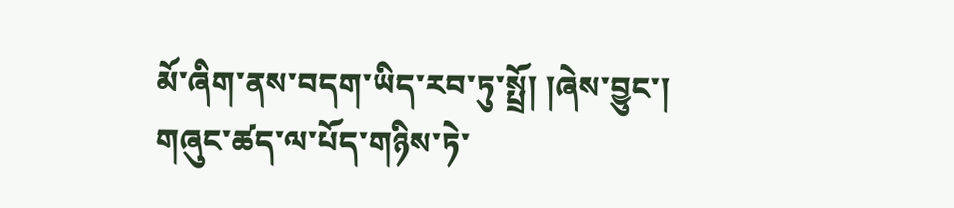མོ་ཞིག་ནས་བདག་ཡིད་རབ་ཏུ་སྤྲོ། །ཞེས་བྱུང་། གཞུང་ཚད་ལ་པོད་གཉིས་ཏེ་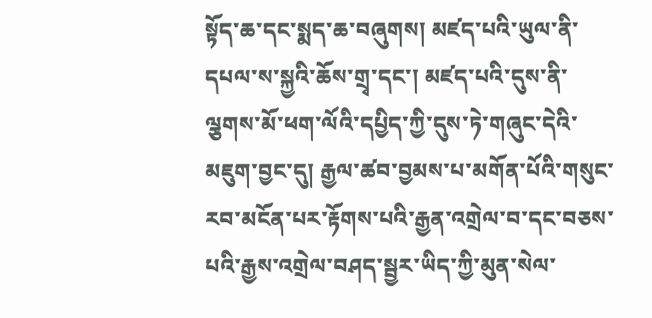སྟོད་ཆ་དང་སྨད་ཆ་བཞུགས། མཛད་པའི་ཡུལ་ནི་དཔལ་ས་སྐྱའི་ཆོས་གྲྭ་དང་། མཛད་པའི་དུས་ནི་ལྕགས་མོ་ཕག་ལོའི་དཔྱིད་ཀྱི་དུས་ཏེ་གཞུང་དེའི་མཇུག་བྱང་དུ། རྒྱལ་ཚབ་བྱམས་པ་མགོན་པོའི་གསུང་རབ་མངོན་པར་རྟོགས་པའི་རྒྱན་འགྲེལ་བ་དང་བཅས་པའི་རྒྱས་འགྲེལ་བཤད་སྦྱར་ཡིད་ཀྱི་མུན་སེལ་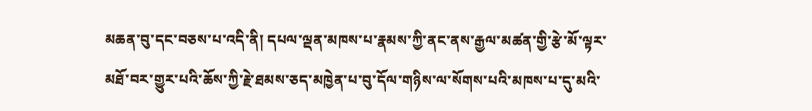མཆན་བུ་དང་བཅས་པ་འདི་ནི། དཔལ་ལྡན་མཁས་པ་རྣམས་ཀྱི་ནང་ནས་རྒྱལ་མཚན་གྱི་རྩེ་མོ་ལྟར་མཐོ་བར་གྱུར་པའི་ཆོས་ཀྱི་རྗེ་ཐམས་ཅད་མཁྱེན་པ་བུ་དོལ་གཉིས་ལ་སོགས་པའི་མཁས་པ་དུ་མའི་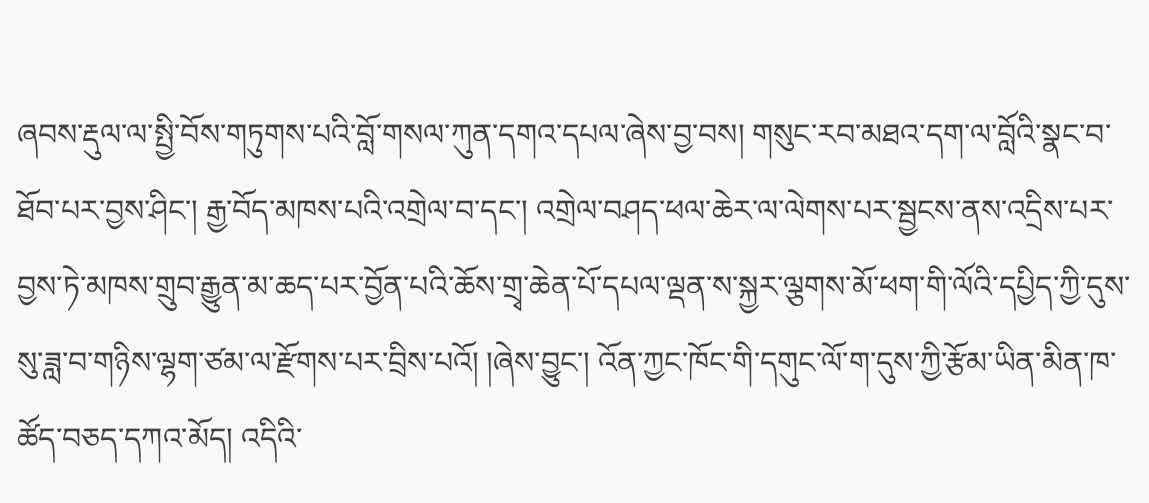ཞབས་རྡུལ་ལ་སྤྱི་བོས་གཏུགས་པའི་བློ་གསལ་ཀུན་དགའ་དཔལ་ཞེས་བྱ་བས། གསུང་རབ་མཐའ་དག་ལ་བློའི་སྣང་བ་ཐོབ་པར་བྱས་ཤིང་། རྒྱ་བོད་མཁས་པའི་འགྲེལ་བ་དང་། འགྲེལ་བཤད་ཕལ་ཆེར་ལ་ལེགས་པར་སྦྱངས་ནས་འདྲིས་པར་བྱས་ཏེ་མཁས་གྲུབ་རྒྱུན་མ་ཆད་པར་བྱོན་པའི་ཆོས་གྲྭ་ཆེན་པོ་དཔལ་ལྡན་ས་སྐྱར་ལྕགས་མོ་ཕག་གི་ལོའི་དཔྱིད་ཀྱི་དུས་སུ་ཟླ་བ་གཉིས་ལྷག་ཙམ་ལ་རྫོགས་པར་བྲིས་པའོ། །ཞེས་བྱུང་། འོན་ཀྱང་ཁོང་གི་དགུང་ལོ་ག་དུས་ཀྱི་རྩོམ་ཡིན་མིན་ཁ་ཚོད་བཅད་དཀའ་མོད། འདིའི་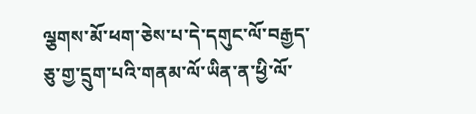ལྕགས་མོ་ཕག་ཅེས་པ་དེ་དགུང་ལོ་བརྒྱད་ཅུ་གྱ་དྲུག་པའི་གནམ་ལོ་ཡིན་ན་ཕྱི་ལོ་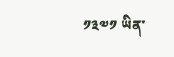༡༣༧༡ ཡིན་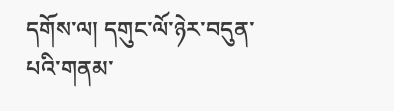དགོས་ལ། དགུང་ལོ་ཉེར་བདུན་པའི་གནམ་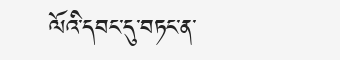ལོའི་དབང་དུ་བཏང་ན་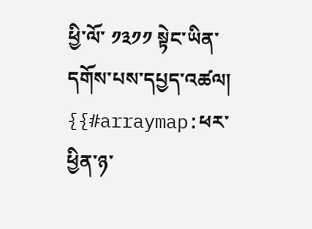ཕྱི་ལོ་ ༡༣༡༡ སྟེང་ཡིན་དགོས་པས་དཔྱད་འཚལ།
{{#arraymap:ཕར་ཕྱིན་ཉ་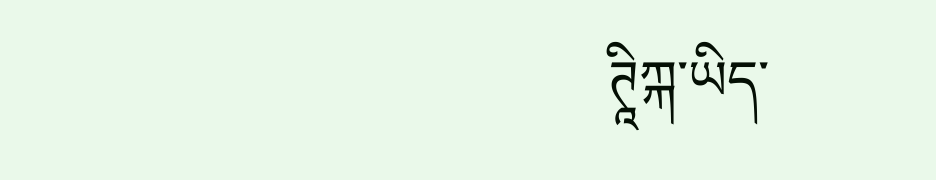ཊཱིཀྐ་ཡིད་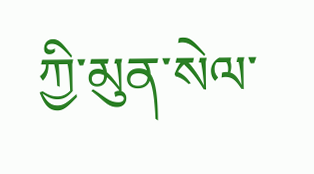ཀྱི་མུན་སེལ་